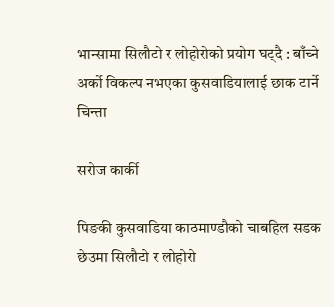भान्सामा सिलौटो र लोहोरोको प्रयोग घट्दै : बाँच्ने अर्को विकल्प नभएका कुसवाडियालाई छाक टार्ने चिन्ता

सरोज कार्की

पिङकी कुसवाडिया काठमाण्डौको चाबहिल सडक छेउमा सिलौटो र लोहोरो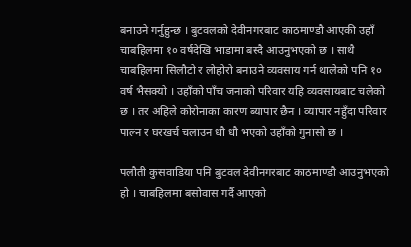बनाउने गर्नुहुन्छ । बुटवलको देवीनगरबाट काठमाण्डौ आएकी उहाँ चाबहिलमा १० वर्षदेखि भाडामा बस्दै आउनुभएको छ । साथै चाबहिलमा सिलौटो र लोहोरो बनाउने व्यवसाय गर्न थालेको पनि १० वर्ष भैसक्यो । उहाँको पाँच जनाको परिवार यहि व्यवसायबाट चलेको छ । तर अहिले कोरोनाका कारण ब्यापार छैन । व्यापार नहुँदा परिवार पाल्न र घरखर्च चलाउन धौ धौ भएको उहाँको गुनासो छ ।

पलौती कुसवाडिया पनि बुटवल देवीनगरबाट काठमाण्डौ आउनुभएको हो । चाबहिलमा बसोवास गर्दै आएको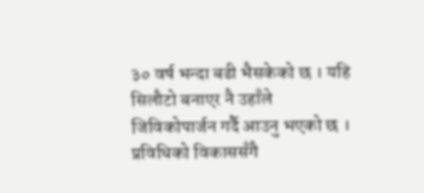३० वर्ष भन्दा बढी भैसकेको छ । यहि सिलौटो बनाएर नै उहाँले जिविकोपार्जन गर्दै आउनु भएको छ । प्रविधिको विकाससँगै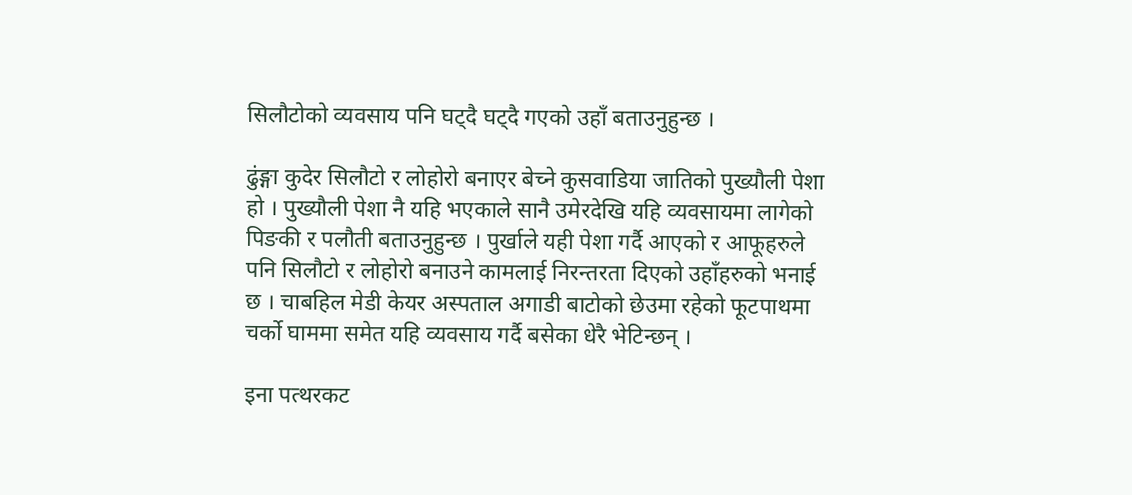सिलौटोको व्यवसाय पनि घट्दै घट्दै गएको उहाँ बताउनुहुन्छ ।

ढुंङ्गा कुदेर सिलौटो र लोहोरो बनाएर बेच्ने कुसवाडिया जातिको पुख्यौली पेशा हो । पुख्यौली पेशा नै यहि भएकाले सानै उमेरदेखि यहि व्यवसायमा लागेको पिङकी र पलौती बताउनुहुन्छ । पुर्खाले यही पेशा गर्दै आएको र आफूहरुले पनि सिलौटो र लोहोरो बनाउने कामलाई निरन्तरता दिएको उहाँहरुको भनाई छ । चाबहिल मेडी केयर अस्पताल अगाडी बाटोको छेउमा रहेको फूटपाथमा चर्को घाममा समेत यहि व्यवसाय गर्दै बसेका धेरै भेटिन्छन् ।

इना पत्थरकट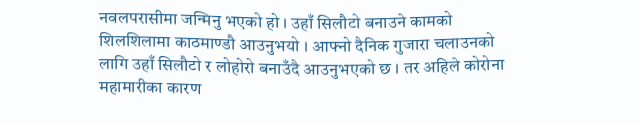नवलपरासीमा जन्मिनु भएको हो । उहाँ सिलौटो बनाउने कामको शिलशिलामा काठमाण्डौ आउनुभयो । आफ्नो दैनिक गुजारा चलाउनको लागि उहाँ सिलौटो र लोहोरो बनाउँदै आउनुभएको छ । तर अहिले कोरोना महामारीका कारण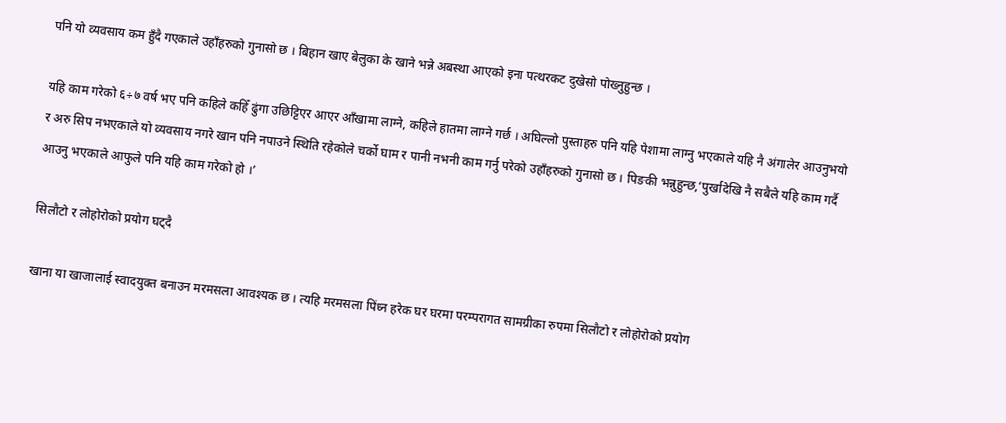पनि यो व्यवसाय कम हुँदै गएकाले उहाँहरुको गुनासो छ । बिहान खाए बेलुका के खाने भन्ने अबस्था आएको इना पत्थरकट दुखेसो पोख्नुहुन्छ ।

यहि काम गरेको ६÷७ वर्ष भए पनि कहिले कहिँ ढुंगा उछिट्टिएर आएर आँखामा लाग्ने, कहिले हातमा लाग्ने गर्छ । अघिल्लो पुस्ताहरु पनि यहि पेशामा लाग्नु भएकाले यहि नै अंगालेर आउनुभयो र अरु सिप नभएकाले यो व्यवसाय नगरे खान पनि नपाउने स्थिति रहेकोले चर्को घाम र पानी नभनी काम गर्नु परेको उहाँहरुको गुनासो छ । पिङकी भन्नुहुन्छ,‘पुर्खादेखि नै सबैले यहि काम गर्दै आउनु भएकाले आफुले पनि यहि काम गरेको हो ।’

सिलौटो र लोहोरोको प्रयोग घट्दै

खाना या खाजालाई स्वादयुक्त बनाउन मरमसला आवश्यक छ । त्यहि मरमसला पिंध्न हरेक घर घरमा परम्परागत सामग्रीका रुपमा सिलौटो र लोहोरोको प्रयोग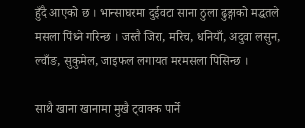हुँदै आएको छ । भान्साघरमा दुईवटा साना ठुला ढुङ्गाको मद्धतले मसला पिंध्ने गरिन्छ । जस्तै जिरा, मरिच, धनियाँ, अदुवा लसुन, ल्वाँङ, सुकुमेल, जाइफल लगायत मरमसला पिसिन्छ ।

साथै खाना खानामा मुखै ट्वाक्क पार्ने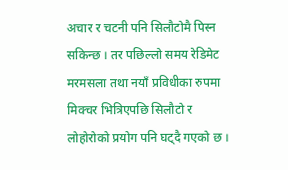अचार र चटनी पनि सिलौटोमै पिस्न सकिन्छ । तर पछिल्लो समय रेडिमेट मरमसला तथा नयाँ प्रविधीका रुपमा मिक्चर भित्रिएपछि सिलौटो र लोहोरोको प्रयोग पनि घट्दै गएको छ ।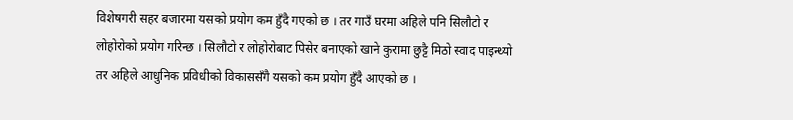विशेषगरी सहर बजारमा यसको प्रयोग कम हुँदै गएको छ । तर गाउँ घरमा अहिले पनि सिलौटो र लोहोरोको प्रयोग गरिन्छ । सिलौटो र लोहोरोबाट पिसेर बनाएको खाने कुरामा छुट्टै मिठो स्वाद पाइन्थ्यो तर अहिले आधुनिक प्रविधीको विकाससँगै यसको कम प्रयोग हुँदै आएको छ ।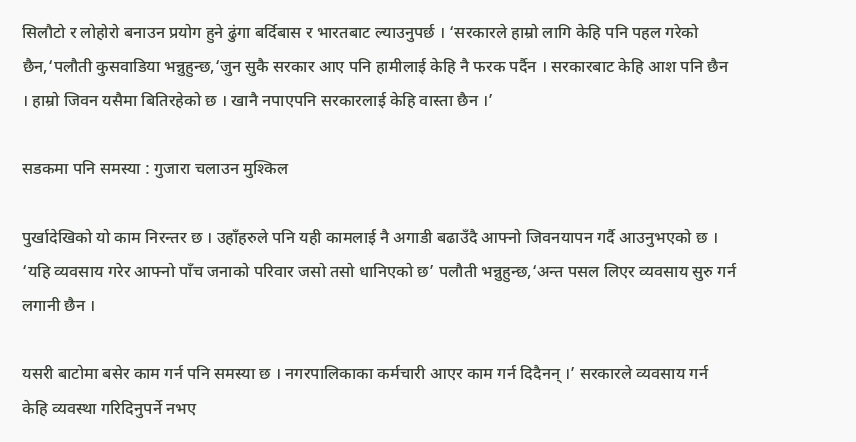सिलौटो र लोहोरो बनाउन प्रयोग हुने ढुंगा बर्दिबास र भारतबाट ल्याउनुपर्छ । ‘सरकारले हाम्रो लागि केहि पनि पहल गरेको छैन,‘पलौती कुसवाडिया भन्नुहुन्छ,‘जुन सुकै सरकार आए पनि हामीलाई केहि नै फरक पर्दैन । सरकारबाट केहि आश पनि छैन । हाम्रो जिवन यसैमा बितिरहेको छ । खानै नपाएपनि सरकारलाई केहि वास्ता छैन ।’

सडकमा पनि समस्या : गुजारा चलाउन मुश्किल

पुर्खादेखिको यो काम निरन्तर छ । उहाँहरुले पनि यही कामलाई नै अगाडी बढाउँदै आफ्नो जिवनयापन गर्दै आउनुभएको छ । ‘यहि व्यवसाय गरेर आफ्नो पाँच जनाको परिवार जसो तसो धानिएको छ’ पलौती भन्नुहुन्छ,‘अन्त पसल लिएर व्यवसाय सुरु गर्न लगानी छैन ।

यसरी बाटोमा बसेर काम गर्न पनि समस्या छ । नगरपालिकाका कर्मचारी आएर काम गर्न दिदैनन् ।’ सरकारले व्यवसाय गर्न केहि व्यवस्था गरिदिनुपर्ने नभए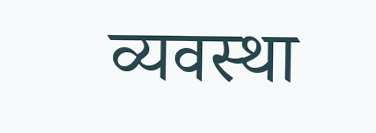व्यवस्था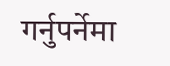गर्नुपर्नेमा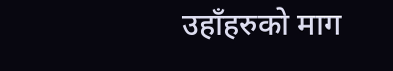उहाँहरुको माग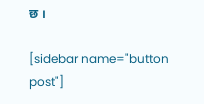छ ।

[sidebar name="button post"]